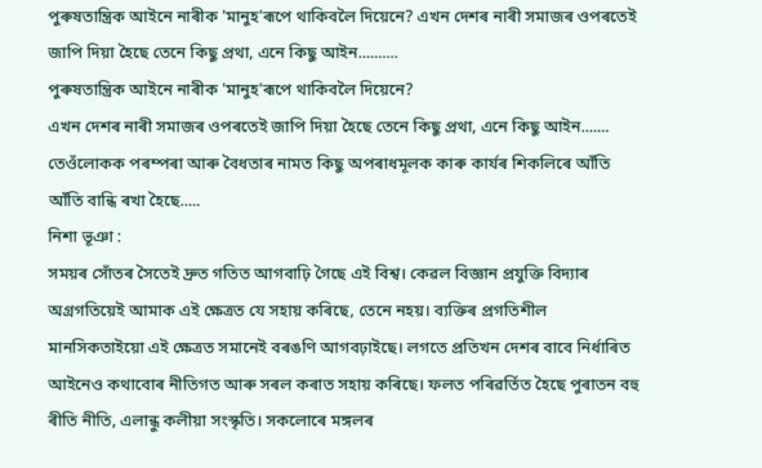পুৰুষতান্ত্ৰিক আইনে নাৰীক 'মানুহ'ৰূপে থাকিবলৈ দিয়েনে? এখন দেশৰ নাৰী সমাজৰ ওপৰতেই জাপি দিয়া হৈছে তেনে কিছু প্ৰথা, এনে কিছু আইন..........
পুৰুষতান্ত্ৰিক আইনে নাৰীক 'মানুহ'ৰূপে থাকিবলৈ দিয়েনে?
এখন দেশৰ নাৰী সমাজৰ ওপৰতেই জাপি দিয়া হৈছে তেনে কিছু প্ৰথা, এনে কিছু আইন....... তেওঁলোকক পৰম্পৰা আৰু বৈধতাৰ নামত কিছু অপৰাধমূলক কাৰু কাৰ্যৰ শিকলিৰে আঁতি আঁতি বান্ধি ৰখা হৈছে.....
নিশা ভূঞা :
সময়ৰ সোঁতৰ সৈতেই দ্ৰুত গতিত আগবাঢ়ি গৈছে এই বিশ্ব। কেৱল বিজ্ঞান প্ৰযুক্তি বিদ্যাৰ অগ্ৰগতিয়েই আমাক এই ক্ষেত্ৰত যে সহায় কৰিছে, তেনে নহয়। ব্যক্তিৰ প্ৰগতিশীল মানসিকতাইয়ো এই ক্ষেত্ৰত সমানেই বৰঙণি আগবঢ়াইছে। লগতে প্ৰতিখন দেশৰ বাবে নিৰ্ধাৰিত আইনেও কথাবোৰ নীতিগত আৰু সৰল কৰাত সহায় কৰিছে। ফলত পৰিৱৰ্তিত হৈছে পুৰাতন বহু ৰীতি নীতি, এলান্ধু কলীয়া সংস্কৃতি। সকলোৰে মঙ্গলৰ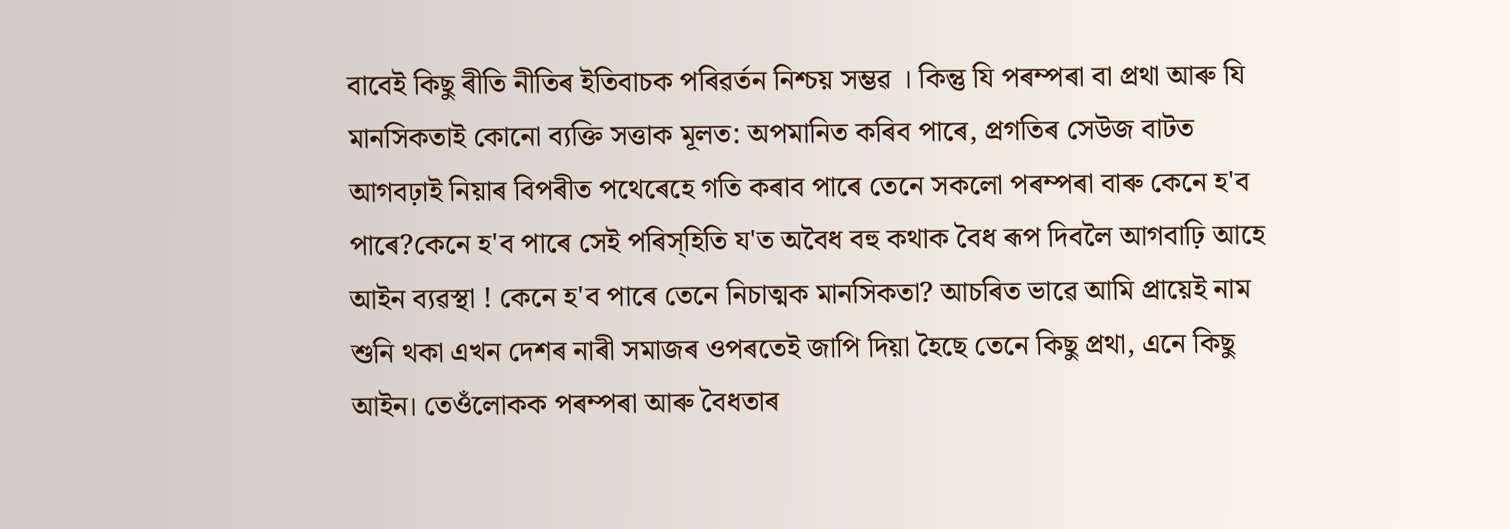বাবেই কিছু ৰীতি নীতিৰ ইতিবাচক পৰিৱৰ্তন নিশ্চয় সম্ভৱ । কিন্তু যি পৰম্পৰা বা প্ৰথা আৰু যি মানসিকতাই কোনো ব্যক্তি সত্তাক মূলত: অপমানিত কৰিব পাৰে, প্ৰগতিৰ সেউজ বাটত আগবঢ়াই নিয়াৰ বিপৰীত পথেৰেহে গতি কৰাব পাৰে তেনে সকলো পৰম্পৰা বাৰু কেনে হ'ব পাৰে?কেনে হ'ব পাৰে সেই পৰিস্হিতি য'ত অবৈধ বহু কথাক বৈধ ৰূপ দিবলৈ আগবাঢ়ি আহে আইন ব্যৱস্থা ! কেনে হ'ব পাৰে তেনে নিচাত্মক মানসিকতা? আচৰিত ভাৱে আমি প্ৰায়েই নাম শুনি থকা এখন দেশৰ নাৰী সমাজৰ ওপৰতেই জাপি দিয়া হৈছে তেনে কিছু প্ৰথা, এনে কিছু আইন। তেওঁলোকক পৰম্পৰা আৰু বৈধতাৰ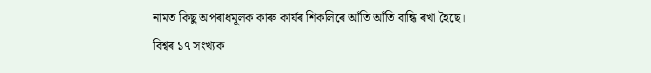নামত কিছু অপৰাধমূলক কাৰু কাৰ্যৰ শিকলিৰে আঁতি আঁতি বান্ধি ৰখা হৈছে।
বিশ্বৰ ১৭ সংখ্যক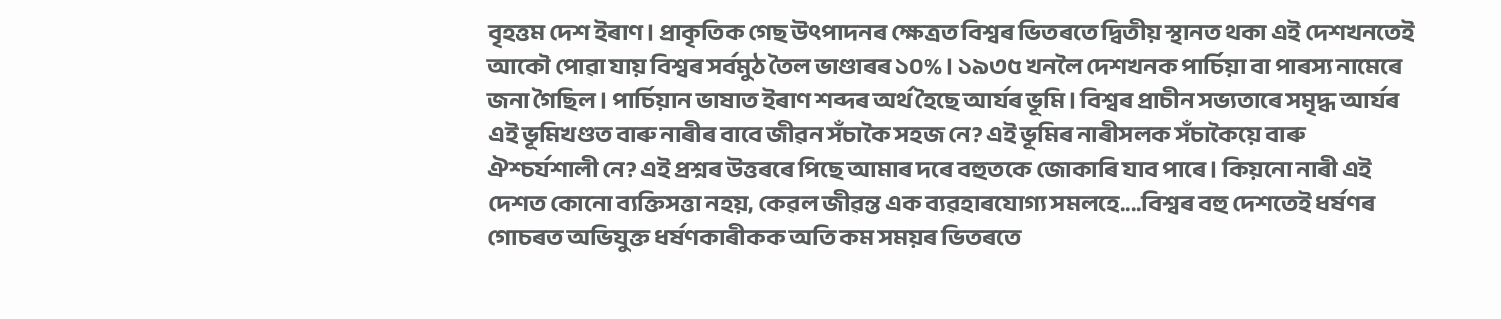বৃহত্তম দেশ ইৰাণ। প্ৰাকৃতিক গেছ উৎপাদনৰ ক্ষেত্ৰত বিশ্বৰ ভিতৰতে দ্বিতীয় স্থানত থকা এই দেশখনতেই আকৌ পোৱা যায় বিশ্বৰ সৰ্বমুঠ তৈল ভাণ্ডাৰৰ ১০% । ১৯৩৫ খনলৈ দেশখনক পাৰ্চিয়া বা পাৰস্য নামেৰে জনা গৈছিল। পাৰ্চিয়ান ভাষাত ইৰাণ শব্দৰ অৰ্থ হৈছে আৰ্যৰ ভূমি। বিশ্বৰ প্ৰাচীন সভ্যতাৰে সমৃদ্ধ আৰ্যৰ এই ভূমিখণ্ডত বাৰু নাৰীৰ বাবে জীৱন সঁচাকৈ সহজ নে? এই ভূমিৰ নাৰীসলক সঁচাকৈয়ে বাৰু ঐশ্চৰ্যশালী নে? এই প্ৰশ্নৰ উত্তৰৰে পিছে আমাৰ দৰে বহুতকে জোকাৰি যাব পাৰে। কিয়নো নাৰী এই দেশত কোনো ব্যক্তিসত্তা নহয়, কেৱল জীৱন্ত এক ব্যৱহাৰযোগ্য সমলহে....বিশ্বৰ বহু দেশতেই ধৰ্ষণৰ গোচৰত অভিযুক্ত ধৰ্ষণকাৰীকক অতি কম সময়ৰ ভিতৰতে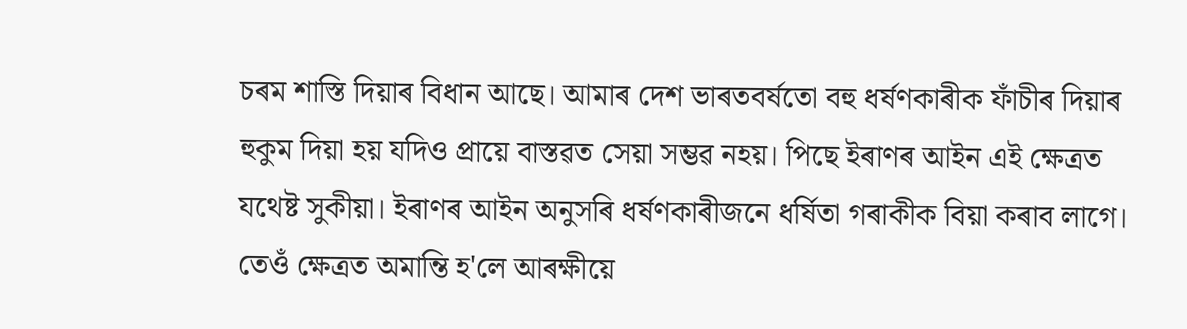চৰম শাস্তি দিয়াৰ বিধান আছে। আমাৰ দেশ ভাৰতবৰ্ষতো বহু ধৰ্ষণকাৰীক ফাঁচীৰ দিয়াৰ হুকুম দিয়া হয় যদিও প্ৰায়ে বাস্তৱত সেয়া সম্ভৱ নহয়। পিছে ইৰাণৰ আইন এই ক্ষেত্ৰত যথেষ্ট সুকীয়া। ইৰাণৰ আইন অনুসৰি ধৰ্ষণকাৰীজনে ধৰ্ষিতা গৰাকীক বিয়া কৰাব লাগে। তেওঁ ক্ষেত্ৰত অমান্তি হ'লে আৰক্ষীয়ে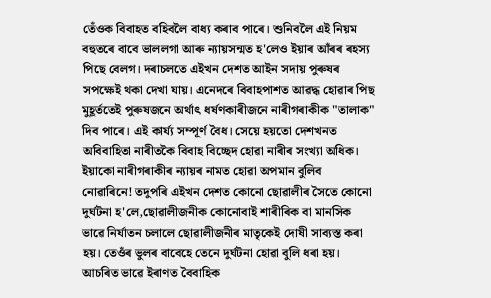তেঁওক বিবাহত বহিবলৈ বাধ্য কৰাব পাৰে। শুনিবলৈ এই নিয়ম বহুতৰে বাবে ভাললগা আৰু ন্যায়সন্মত হ'লেও ইয়াৰ আঁৰৰ ৰহস্য পিছে বেলগ। দৰাচলতে এইখন দেশত আইন সদায় পুৰুষৰ সপক্ষেই থকা দেখা যায়। এনেদৰে বিবাহপাশত আৱদ্ধ হোৱাৰ পিছ মুহূৰ্ততেই পুৰুষজনে অৰ্থাৎ ধৰ্ষণকাৰীজনে নাৰীগৰাকীক "তালাক" দিব পাৰে। এই কাৰ্য্য সম্পূৰ্ণ বৈধ। সেয়ে হয়তো দেশখনত অবিবাহিতা নাৰীতকৈ বিবাহ বিচ্ছেদ হোৱা নাৰীৰ সংখ্যা অধিক। ইয়াকো নাৰীগৰাকীৰ ন্যায়ৰ নামত হোৱা অপমান বুলিব নোৱাৰিনে! তদুপৰি এইখন দেশত কোনো ছোৱালীৰ সৈতে কোনো দুৰ্ঘটনা হ'লে,ছোৱালীজনীক কোনোবাই শাৰীৰিক বা মানসিক ভাৱে নিৰ্যাতন চলালে ছোৱালীজনীৰ মাতৃকেই দোষী সাব্যস্ত কৰা হয়। তেওঁৰ ভুলৰ বাবেহে তেনে দুৰ্ঘটনা হোৱা বুলি ধৰা হয়।
আচৰিত ভাৱে ইৰাণত বৈবাহিক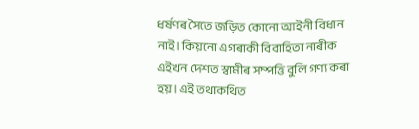ধৰ্ষণৰ সৈতে জড়িত কোনো আইনী বিধান নাই। কিয়নো এগৰাকী বিবাহিতা নাৰীক এইখন দেশত স্বামীৰ সম্পত্তি বুলি গণ্য কৰা হয়। এই তথাকথিত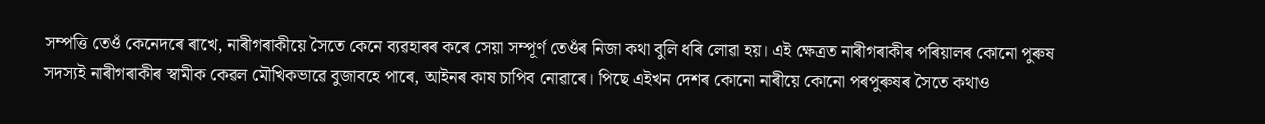সম্পত্তি তেওঁ কেনেদৰে ৰাখে, নাৰীগৰাকীয়ে সৈতে কেনে ব্যৱহাৰৰ কৰে সেয়া সম্পূৰ্ণ তেওঁৰ নিজা কথা বুলি ধৰি লোৱা হয়। এই ক্ষেত্ৰত নাৰীগৰাকীৰ পৰিয়ালৰ কোনো পুৰুষ সদস্যই নাৰীগৰাকীৰ স্বামীক কেৱল মৌখিকভাৱে বুজাবহে পাৰে, আইনৰ কাষ চাপিব নোৱাৰে। পিছে এইখন দেশৰ কোনো নাৰীয়ে কোনো পৰপুৰুষৰ সৈতে কথাও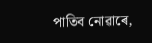পাতিব নোৱাৰে,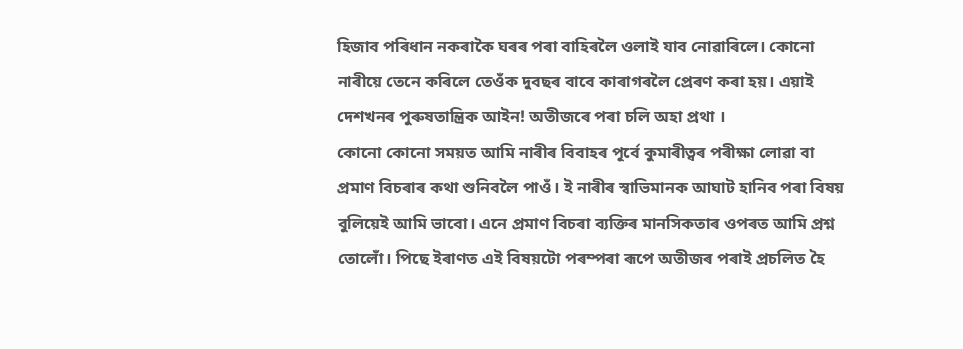হিজাব পৰিধান নকৰাকৈ ঘৰৰ পৰা বাহিৰলৈ ওলাই যাব নোৱাৰিলে। কোনো নাৰীয়ে তেনে কৰিলে তেওঁক দুবছৰ বাবে কাৰাগৰলৈ প্ৰেৰণ কৰা হয়। এয়াই দেশখনৰ পুৰুষতান্ত্ৰিক আইন! অতীজৰে পৰা চলি অহা প্ৰথা ।
কোনো কোনো সময়ত আমি নাৰীৰ বিবাহৰ পূৰ্বে কুমাৰীত্বৰ পৰীক্ষা লোৱা বা প্ৰমাণ বিচৰাৰ কথা শুনিবলৈ পাওঁ। ই নাৰীৰ স্বাভিমানক আঘাট হানিব পৰা বিষয় বুলিয়েই আমি ভাবো। এনে প্ৰমাণ বিচৰা ব্যক্তিৰ মানসিকতাৰ ওপৰত আমি প্ৰশ্ন তোলোঁ। পিছে ইৰাণত এই বিষয়টো পৰম্পৰা ৰূপে অতীজৰ পৰাই প্ৰচলিত হৈ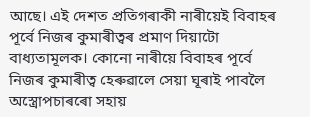আছে। এই দেশত প্ৰতিগৰাকী নাৰীয়েই বিবাহৰ পূৰ্বে নিজৰ কুমাৰীত্বৰ প্ৰমাণ দিয়াটো বাধ্যতামূলক। কোনো নাৰীয়ে বিবাহৰ পূৰ্বে নিজৰ কুমাৰীত্ব হেৰুৱালে সেয়া ঘূৰাই পাবলৈ অস্ত্ৰোপচাৰৰো সহায়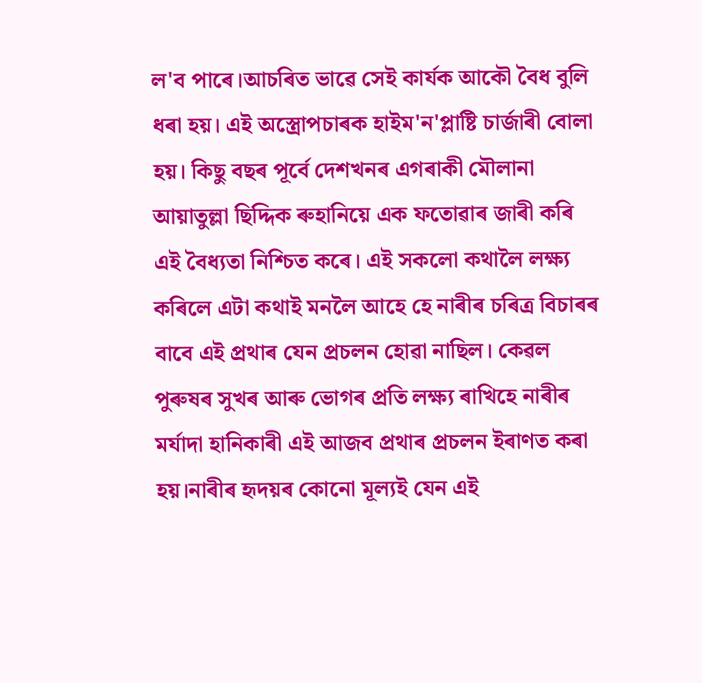ল'ব পাৰে।আচৰিত ভাৱে সেই কাৰ্যক আকৌ বৈধ বুলি ধৰা হয়। এই অস্ত্ৰোপচাৰক হাইম'ন'প্লাষ্টি চাৰ্জাৰী বোলা হয়। কিছু বছৰ পূৰ্বে দেশখনৰ এগৰাকী মৌলানা আয়াতুল্লা ছিদ্দিক ৰুহানিয়ে এক ফতোৱাৰ জাৰী কৰি এই বৈধ্যতা নিশ্চিত কৰে। এই সকলো কথালৈ লক্ষ্য কৰিলে এটা কথাই মনলৈ আহে হে নাৰীৰ চৰিত্ৰ বিচাৰৰ বাবে এই প্ৰথাৰ যেন প্ৰচলন হোৱা নাছিল। কেৱল পুৰুষৰ সুখৰ আৰু ভোগৰ প্ৰতি লক্ষ্য ৰাখিহে নাৰীৰ মৰ্যাদা হানিকাৰী এই আজব প্ৰথাৰ প্ৰচলন ইৰাণত কৰা হয়।নাৰীৰ হৃদয়ৰ কোনো মূল্যই যেন এই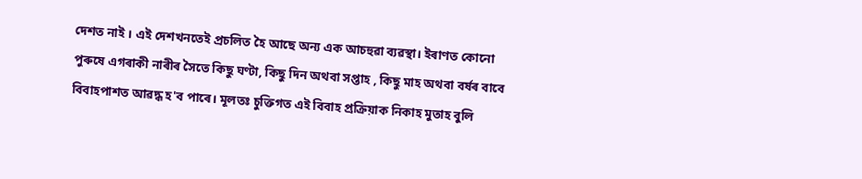দেশত নাই । এই দেশখনতেই প্ৰচলিত হৈ আছে অন্য এক আচহুৱা ব্যৱস্থা। ইৰাণত কোনো পুৰুষে এগৰাকী নাৰীৰ সৈতে কিছু ঘণ্টা, কিছু দিন অথবা সপ্তাহ , কিছু মাহ অথবা বৰ্ষৰ বাবে বিবাহপাশত আৱদ্ধ হ'ব পাৰে। মূলতঃ চুক্তিগত এই বিবাহ প্ৰক্ৰিয়াক নিকাহ মুতাহ বুলি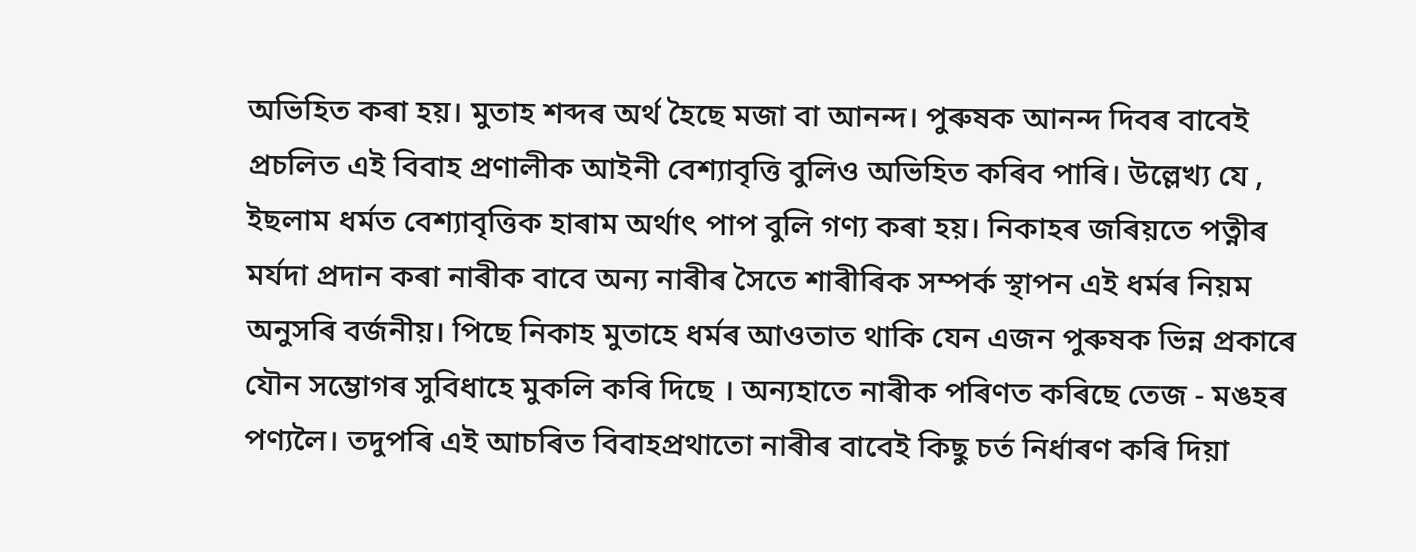অভিহিত কৰা হয়। মুতাহ শব্দৰ অৰ্থ হৈছে মজা বা আনন্দ। পুৰুষক আনন্দ দিবৰ বাবেই প্ৰচলিত এই বিবাহ প্ৰণালীক আইনী বেশ্যাবৃত্তি বুলিও অভিহিত কৰিব পাৰি। উল্লেখ্য যে , ইছলাম ধৰ্মত বেশ্যাবৃত্তিক হাৰাম অৰ্থাৎ পাপ বুলি গণ্য কৰা হয়। নিকাহৰ জৰিয়তে পত্নীৰ মৰ্যদা প্ৰদান কৰা নাৰীক বাবে অন্য নাৰীৰ সৈতে শাৰীৰিক সম্পৰ্ক স্থাপন এই ধর্মৰ নিয়ম অনুসৰি বৰ্জনীয়। পিছে নিকাহ মুতাহে ধৰ্মৰ আওতাত থাকি যেন এজন পুৰুষক ভিন্ন প্ৰকাৰে যৌন সম্ভোগৰ সুবিধাহে মুকলি কৰি দিছে । অন্যহাতে নাৰীক পৰিণত কৰিছে তেজ - মঙহৰ পণ্যলৈ। তদুপৰি এই আচৰিত বিবাহপ্ৰথাতো নাৰীৰ বাবেই কিছু চৰ্ত নিৰ্ধাৰণ কৰি দিয়া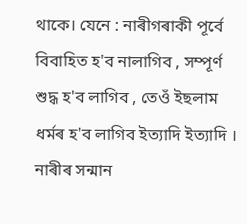থাকে। যেনে : নাৰীগৰাকী পূৰ্বে বিবাহিত হ'ব নালাগিব , সম্পূৰ্ণ শুদ্ধ হ'ব লাগিব , তেওঁ ইছলাম ধৰ্মৰ হ'ব লাগিব ইত্যাদি ইত্যাদি । নাৰীৰ সন্মান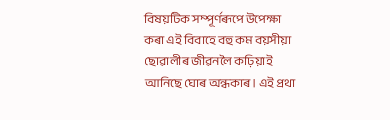বিষয়টিক সম্পূৰ্ণৰূপে উপেক্ষা কৰা এই বিবাহে বহু কম বয়সীয়া ছোৱালীৰ জীৱনলৈ কঢ়িয়াই আনিছে ঘোৰ অন্ধকাৰ। এই প্ৰথা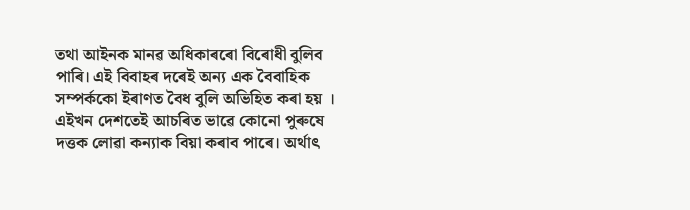তথা আইনক মানৱ অধিকাৰৰো বিৰোধী বুলিব পাৰি। এই বিবাহৰ দৰেই অন্য এক বৈবাহিক সম্পৰ্ককো ইৰাণত বৈধ বুলি অভিহিত কৰা হয় । এইখন দেশতেই আচৰিত ভাৱে কোনো পুৰুষে দত্তক লোৱা কন্যাক বিয়া কৰাব পাৰে। অৰ্থাৎ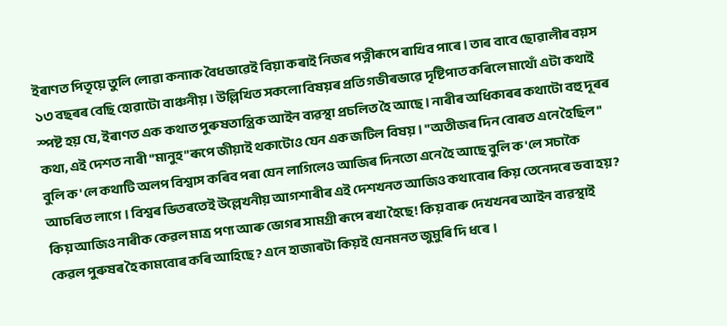ইৰাণত পিতৃয়ে তুলি লোৱা কন্যাক বৈধভাৱেই বিয়া কৰাই নিজৰ পত্নীৰূপে ৰাখিব পাৰে । তাৰ বাবে ছোৱালীৰ বয়স ১৩ বছৰৰ বেছি হোৱাটো বাঞ্চনীয়। উল্লিখিত সকলো বিষয়ৰ প্ৰতি গভীৰভাৱে দৃষ্টিপাত কৰিলে মাথোঁ এটা কথাই স্পষ্ট হয় যে, ইৰাণত এক কথাত পুৰুষতান্ত্ৰিক আইন ব্যৱস্থা প্ৰচলিত হৈ আছে । নাৰীৰ অধিকাৰৰ কথাটো বহু দূৰৰ কথা, এই দেশত নাৰী "মানুহ"ৰূপে জীয়াই থকাটোও যেন এক জটিল বিষয়। "অতীজৰ দিন বোৰত এনে হৈছিল" বুলি ক'লে কথাটি অলপ বিশ্বাস কৰিব পৰা যেন লাগিলেও আজিৰ দিনতো এনে হৈ আছে বুলি ক'লে সচাকৈ আচৰিত লাগে। বিশ্বৰ ভিতৰতেই উল্লেখনীয় আগশাৰীৰ এই দেশখনত আজিও কথাবোৰ কিয় তেনেদৰে ভবা হয়? কিয় আজিও নাৰীক কেৱল মাত্ৰ পণ্য আৰু ভোগৰ সামগ্ৰী ৰূপে ৰখা হৈছে! কিয় বাৰু দেখখনৰ আইন ব্যৱস্থাই কেৱল পুৰুষৰ হৈ কামবোৰ কৰি আহিছে ? এনে হাজাৰটা কিয়ই যেনমনত জুমুৰি দি ধৰে।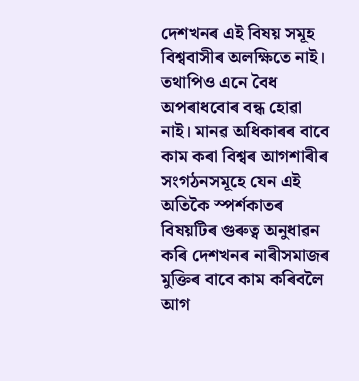দেশখনৰ এই বিষয় সমূহ বিশ্ববাসীৰ অলক্ষিতে নাই। তথাপিও এনে বৈধ অপৰাধবোৰ বন্ধ হোৱা নাই। মানৱ অধিকাৰৰ বাবে কাম কৰা বিশ্বৰ আগশাৰীৰ সংগঠনসমূহে যেন এই অতিকৈ স্পর্শকাতৰ বিষয়টিৰ গুৰুত্ব অনুধাৱন কৰি দেশখনৰ নাৰীসমাজৰ মুক্তিৰ বাবে কাম কৰিবলৈ আগ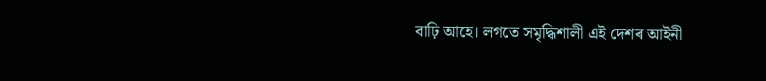বাঢ়ি আহে। লগতে সমৃদ্ধিশালী এই দেশৰ আইনী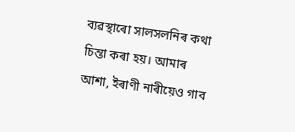ব্যৱস্থাৰো সালসলনিৰ কথা চিন্তা কৰা হয়। আমাৰ আশা, ইৰাণী নাৰীয়েও গাব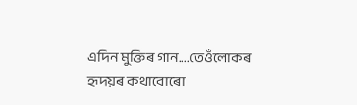এদিন মুক্তিৰ গান....তেওঁলোকৰ হৃদয়ৰ কথাবোৰো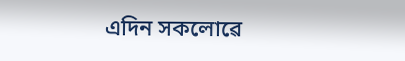এদিন সকলোৱে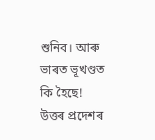শুনিব। আৰু ভাৰত ভূখণ্ডত কি হৈছে! উত্তৰ প্ৰদেশৰ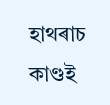হাথৰাচ কাণ্ডই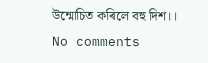উন্মোচিত কৰিলে বহু দিশ।।
No comments